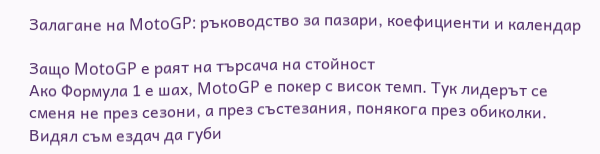Залагане на MotoGP: ръководство за пазари, коефициенти и календар

Защо MotoGP е раят на търсача на стойност
Ако Формула 1 е шах, MotoGP е покер с висок темп. Тук лидерът се сменя не през сезони, а през състезания, понякога през обиколки. Видял съм ездач да губи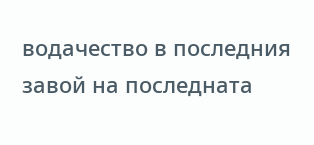водачество в последния завой на последната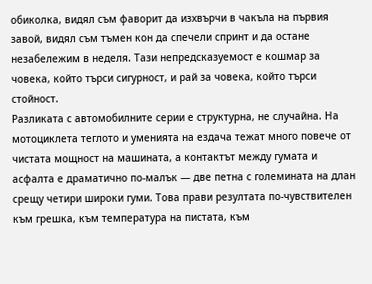обиколка, видял съм фаворит да изхвърчи в чакъла на първия завой, видял съм тъмен кон да спечели спринт и да остане незабележим в неделя. Тази непредсказуемост е кошмар за човека, който търси сигурност, и рай за човека, който търси стойност.
Разликата с автомобилните серии е структурна, не случайна. На мотоциклета теглото и уменията на ездача тежат много повече от чистата мощност на машината, а контактът между гумата и асфалта е драматично по-малък — две петна с големината на длан срещу четири широки гуми. Това прави резултата по-чувствителен към грешка, към температура на пистата, към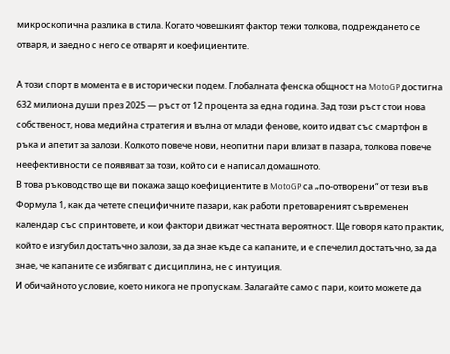микроскопична разлика в стила. Когато човешкият фактор тежи толкова, подреждането се отваря, и заедно с него се отварят и коефициентите.

А този спорт в момента е в исторически подем. Глобалната фенска общност на MotoGP достигна 632 милиона души през 2025 — ръст от 12 процента за една година. Зад този ръст стои нова собственост, нова медийна стратегия и вълна от млади фенове, които идват със смартфон в ръка и апетит за залози. Колкото повече нови, неопитни пари влизат в пазара, толкова повече неефективности се появяват за този, който си е написал домашното.
В това ръководство ще ви покажа защо коефициентите в MotoGP са „по-отворени“ от тези във Формула 1, как да четете специфичните пазари, как работи претовареният съвременен календар със спринтовете, и кои фактори движат честната вероятност. Ще говоря като практик, който е изгубил достатъчно залози, за да знае къде са капаните, и е спечелил достатъчно, за да знае, че капаните се избягват с дисциплина, не с интуиция.
И обичайното условие, което никога не пропускам. Залагайте само с пари, които можете да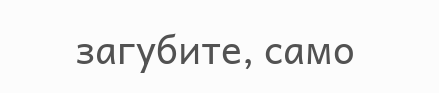загубите, само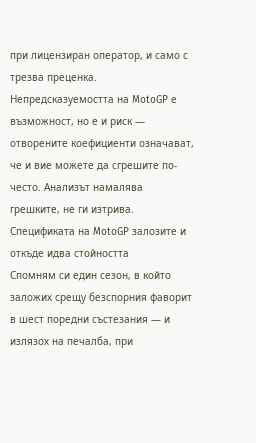при лицензиран оператор, и само с трезва преценка. Непредсказуемостта на MotoGP е възможност, но е и риск — отворените коефициенти означават, че и вие можете да сгрешите по-често. Анализът намалява грешките, не ги изтрива.
Спецификата на MotoGP залозите и откъде идва стойността
Спомням си един сезон, в който заложих срещу безспорния фаворит в шест поредни състезания — и излязох на печалба, при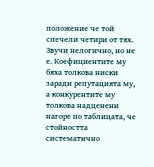положение че той спечели четири от тях. Звучи нелогично, но не е. Коефициентите му бяха толкова ниски заради репутацията му, а конкурентите му толкова надценени нагоре по таблицата, че стойността систематично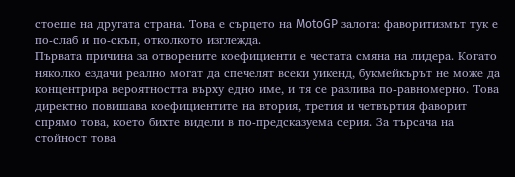стоеше на другата страна. Това е сърцето на MotoGP залога: фаворитизмът тук е по-слаб и по-скъп, отколкото изглежда.
Първата причина за отворените коефициенти е честата смяна на лидера. Когато няколко ездачи реално могат да спечелят всеки уикенд, букмейкърът не може да концентрира вероятността върху едно име, и тя се разлива по-равномерно. Това директно повишава коефициентите на втория, третия и четвъртия фаворит спрямо това, което бихте видели в по-предсказуема серия. За търсача на стойност това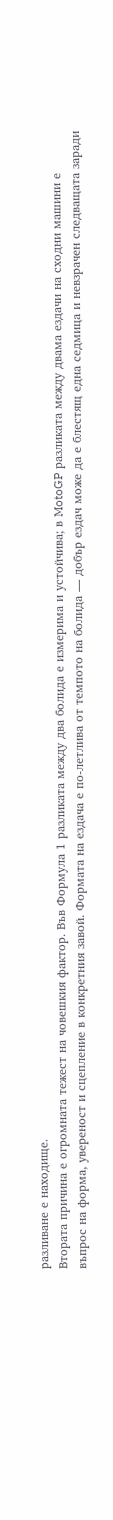разливане е находище.
Втората причина е огромната тежест на човешкия фактор. Във Формула 1 разликата между два болида е измерима и устойчива; в MotoGP разликата между двама ездачи на сходни машини е въпрос на форма, увереност и сцепление в конкретния завой. Формата на ездача е по-летлива от темпото на болида — добър ездач може да е блестящ една седмица и невзрачен следващата заради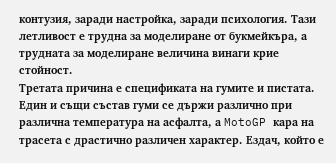контузия, заради настройка, заради психология. Тази летливост е трудна за моделиране от букмейкъра, а трудната за моделиране величина винаги крие стойност.
Третата причина е спецификата на гумите и пистата. Един и същи състав гуми се държи различно при различна температура на асфалта, а MotoGP кара на трасета с драстично различен характер. Ездач, който е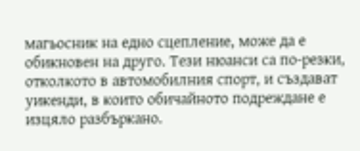магьосник на едно сцепление, може да е обикновен на друго. Тези нюанси са по-резки, отколкото в автомобилния спорт, и създават уикенди, в които обичайното подреждане е изцяло разбъркано.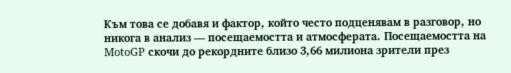Към това се добавя и фактор, който често подценявам в разговор, но никога в анализ — посещаемостта и атмосферата. Посещаемостта на MotoGP скочи до рекордните близо 3,66 милиона зрители през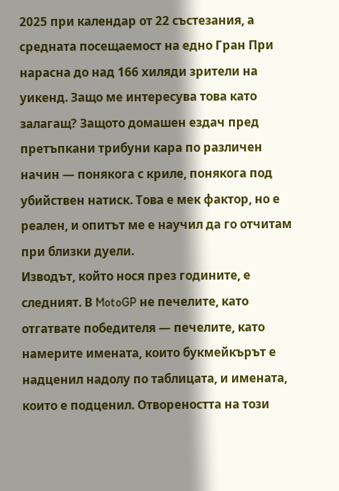2025 при календар от 22 състезания, а средната посещаемост на едно Гран При нарасна до над 166 хиляди зрители на уикенд. Защо ме интересува това като залагащ? Защото домашен ездач пред претъпкани трибуни кара по различен начин — понякога с криле, понякога под убийствен натиск. Това е мек фактор, но е реален, и опитът ме е научил да го отчитам при близки дуели.
Изводът, който нося през годините, е следният. В MotoGP не печелите, като отгатвате победителя — печелите, като намерите имената, които букмейкърът е надценил надолу по таблицата, и имената, които е подценил. Отвореността на този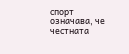спорт означава, че честната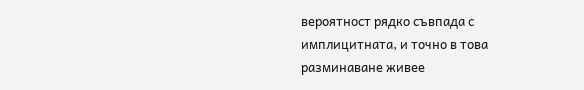вероятност рядко съвпада с имплицитната, и точно в това разминаване живее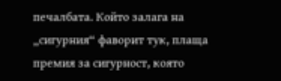печалбата. Който залага на „сигурния“ фаворит тук, плаща премия за сигурност, която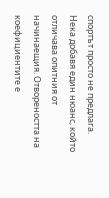спортът просто не предлага.
Нека добавя един нюанс, който отличава опитния от начинаещия. Отвореността на коефициентите е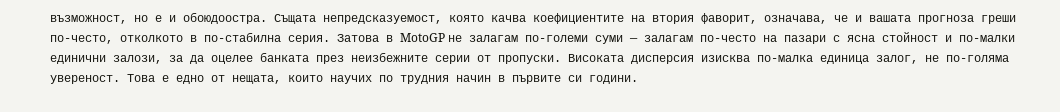възможност, но е и обоюдоостра. Същата непредсказуемост, която качва коефициентите на втория фаворит, означава, че и вашата прогноза греши по-често, отколкото в по-стабилна серия. Затова в MotoGP не залагам по-големи суми — залагам по-често на пазари с ясна стойност и по-малки единични залози, за да оцелее банката през неизбежните серии от пропуски. Високата дисперсия изисква по-малка единица залог, не по-голяма увереност. Това е едно от нещата, които научих по трудния начин в първите си години.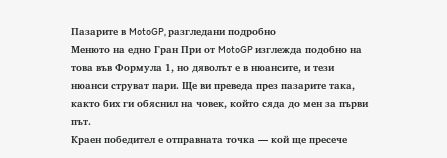Пазарите в MotoGP, разгледани подробно
Менюто на едно Гран При от MotoGP изглежда подобно на това във Формула 1, но дяволът е в нюансите, и тези нюанси струват пари. Ще ви преведа през пазарите така, както бих ги обяснил на човек, който сяда до мен за първи път.
Краен победител е отправната точка — кой ще пресече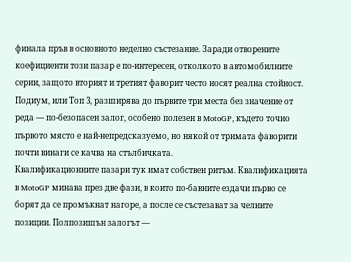финала пръв в основното неделно състезание. Заради отворените коефициенти този пазар е по-интересен, отколкото в автомобилните серии, защото вторият и третият фаворит често носят реална стойност. Подиум, или Топ 3, разширява до първите три места без значение от реда — по-безопасен залог, особено полезен в MotoGP, където точно първото място е най-непредсказуемо, но някой от тримата фаворити почти винаги се качва на стълбичката.
Квалификационните пазари тук имат собствен ритъм. Квалификацията в MotoGP минава през две фази, в които по-бавните ездачи първо се борят да се промъкнат нагоре, а после се състезават за челните позиции. Полпозишън залогът —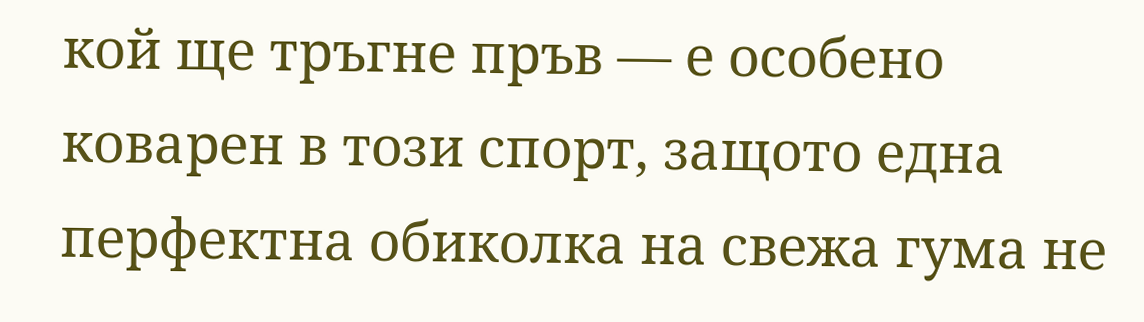кой ще тръгне пръв — е особено коварен в този спорт, защото една перфектна обиколка на свежа гума не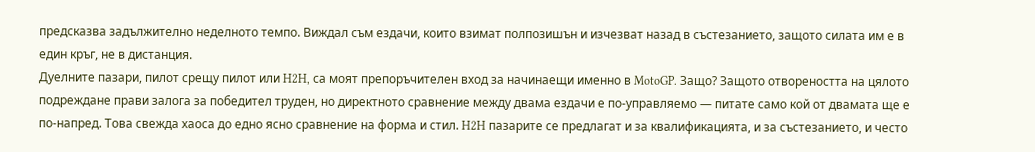предсказва задължително неделното темпо. Виждал съм ездачи, които взимат полпозишън и изчезват назад в състезанието, защото силата им е в един кръг, не в дистанция.
Дуелните пазари, пилот срещу пилот или H2H, са моят препоръчителен вход за начинаещи именно в MotoGP. Защо? Защото отвореността на цялото подреждане прави залога за победител труден, но директното сравнение между двама ездачи е по-управляемо — питате само кой от двамата ще е по-напред. Това свежда хаоса до едно ясно сравнение на форма и стил. H2H пазарите се предлагат и за квалификацията, и за състезанието, и често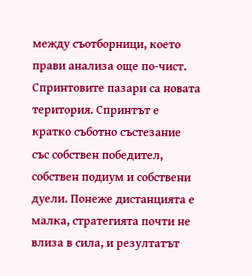между съотборници, което прави анализа още по-чист.
Спринтовите пазари са новата територия. Спринтът е кратко съботно състезание със собствен победител, собствен подиум и собствени дуели. Понеже дистанцията е малка, стратегията почти не влиза в сила, и резултатът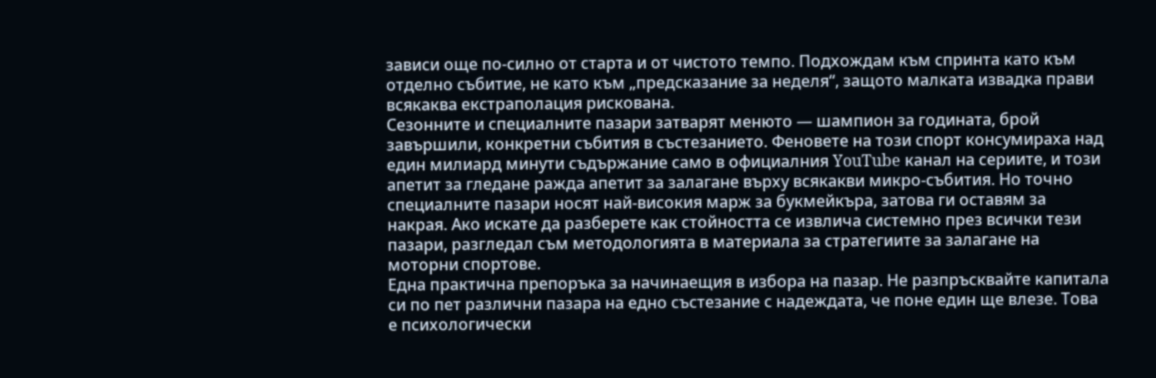зависи още по-силно от старта и от чистото темпо. Подхождам към спринта като към отделно събитие, не като към „предсказание за неделя“, защото малката извадка прави всякаква екстраполация рискована.
Сезонните и специалните пазари затварят менюто — шампион за годината, брой завършили, конкретни събития в състезанието. Феновете на този спорт консумираха над един милиард минути съдържание само в официалния YouTube канал на сериите, и този апетит за гледане ражда апетит за залагане върху всякакви микро-събития. Но точно специалните пазари носят най-високия марж за букмейкъра, затова ги оставям за накрая. Ако искате да разберете как стойността се извлича системно през всички тези пазари, разгледал съм методологията в материала за стратегиите за залагане на моторни спортове.
Една практична препоръка за начинаещия в избора на пазар. Не разпръсквайте капитала си по пет различни пазара на едно състезание с надеждата, че поне един ще влезе. Това е психологически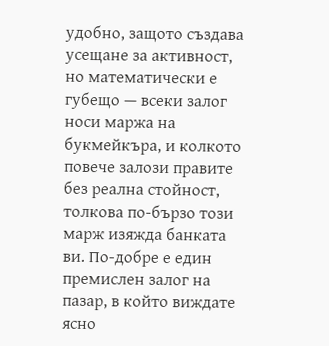удобно, защото създава усещане за активност, но математически е губещо — всеки залог носи маржа на букмейкъра, и колкото повече залози правите без реална стойност, толкова по-бързо този марж изяжда банката ви. По-добре е един премислен залог на пазар, в който виждате ясно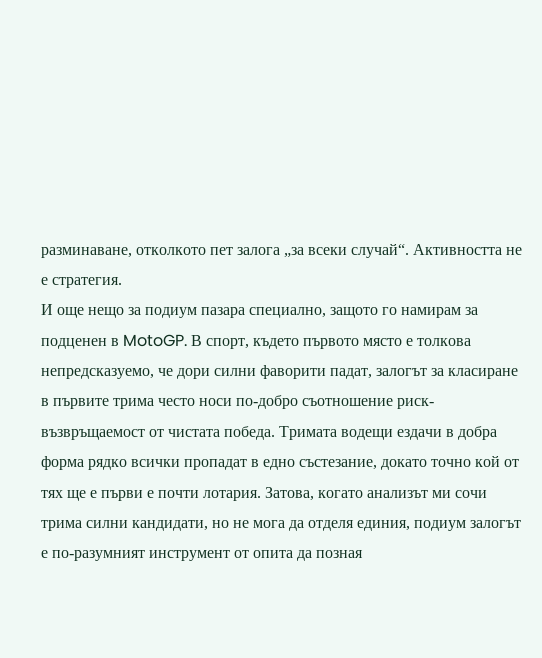разминаване, отколкото пет залога „за всеки случай“. Активността не е стратегия.
И още нещо за подиум пазара специално, защото го намирам за подценен в MotoGP. В спорт, където първото място е толкова непредсказуемо, че дори силни фаворити падат, залогът за класиране в първите трима често носи по-добро съотношение риск-възвръщаемост от чистата победа. Тримата водещи ездачи в добра форма рядко всички пропадат в едно състезание, докато точно кой от тях ще е първи е почти лотария. Затова, когато анализът ми сочи трима силни кандидати, но не мога да отделя единия, подиум залогът е по-разумният инструмент от опита да позная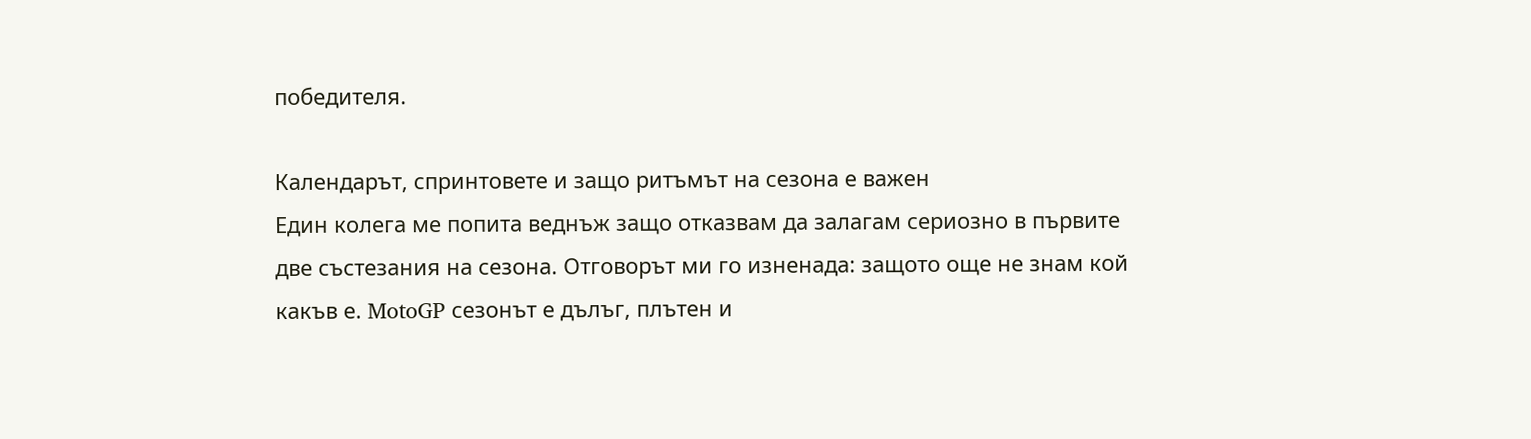победителя.

Календарът, спринтовете и защо ритъмът на сезона е важен
Един колега ме попита веднъж защо отказвам да залагам сериозно в първите две състезания на сезона. Отговорът ми го изненада: защото още не знам кой какъв е. MotoGP сезонът е дълъг, плътен и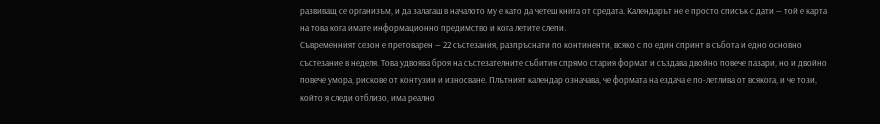развиващ се организъм, и да залагаш в началото му е като да четеш книга от средата. Календарът не е просто списък с дати — той е карта на това кога имате информационно предимство и кога летите слепи.
Съвременният сезон е претоварен — 22 състезания, разпръснати по континенти, всяко с по един спринт в събота и едно основно състезание в неделя. Това удвоява броя на състезателните събития спрямо стария формат и създава двойно повече пазари, но и двойно повече умора, рискове от контузии и износване. Плътният календар означава, че формата на ездача е по-летлива от всякога, и че този, който я следи отблизо, има реално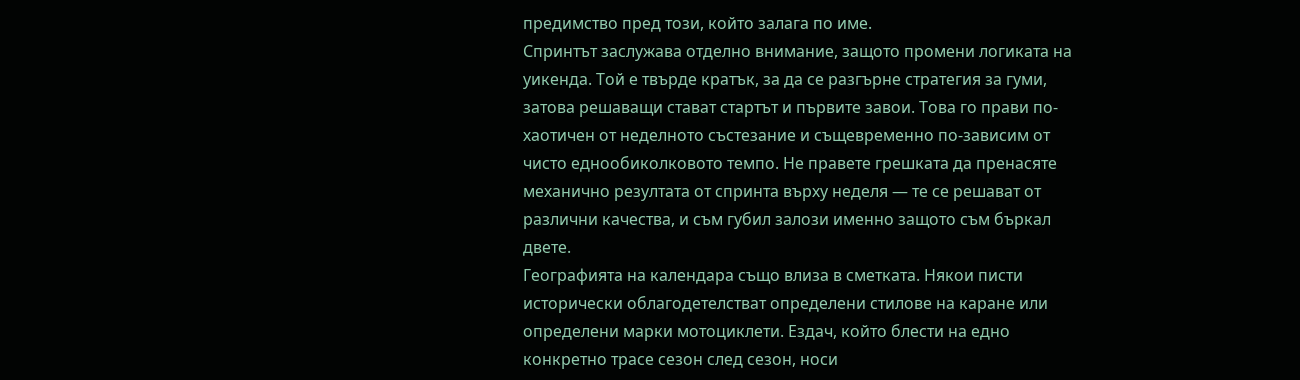предимство пред този, който залага по име.
Спринтът заслужава отделно внимание, защото промени логиката на уикенда. Той е твърде кратък, за да се разгърне стратегия за гуми, затова решаващи стават стартът и първите завои. Това го прави по-хаотичен от неделното състезание и същевременно по-зависим от чисто еднообиколковото темпо. Не правете грешката да пренасяте механично резултата от спринта върху неделя — те се решават от различни качества, и съм губил залози именно защото съм бъркал двете.
Географията на календара също влиза в сметката. Някои писти исторически облагодетелстват определени стилове на каране или определени марки мотоциклети. Ездач, който блести на едно конкретно трасе сезон след сезон, носи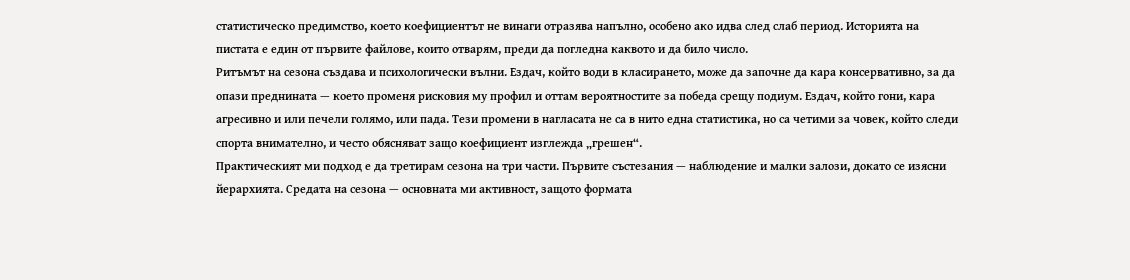статистическо предимство, което коефициентът не винаги отразява напълно, особено ако идва след слаб период. Историята на пистата е един от първите файлове, които отварям, преди да погледна каквото и да било число.
Ритъмът на сезона създава и психологически вълни. Ездач, който води в класирането, може да започне да кара консервативно, за да опази преднината — което променя рисковия му профил и оттам вероятностите за победа срещу подиум. Ездач, който гони, кара агресивно и или печели голямо, или пада. Тези промени в нагласата не са в нито една статистика, но са четими за човек, който следи спорта внимателно, и често обясняват защо коефициент изглежда „грешен“.
Практическият ми подход е да третирам сезона на три части. Първите състезания — наблюдение и малки залози, докато се изясни йерархията. Средата на сезона — основната ми активност, защото формата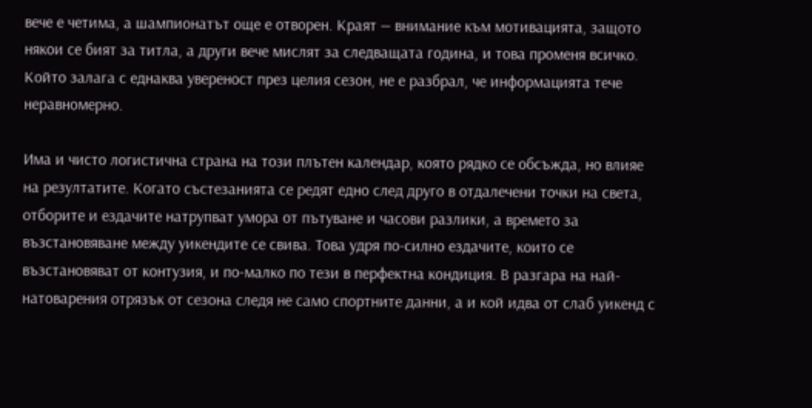вече е четима, а шампионатът още е отворен. Краят — внимание към мотивацията, защото някои се бият за титла, а други вече мислят за следващата година, и това променя всичко. Който залага с еднаква увереност през целия сезон, не е разбрал, че информацията тече неравномерно.

Има и чисто логистична страна на този плътен календар, която рядко се обсъжда, но влияе на резултатите. Когато състезанията се редят едно след друго в отдалечени точки на света, отборите и ездачите натрупват умора от пътуване и часови разлики, а времето за възстановяване между уикендите се свива. Това удря по-силно ездачите, които се възстановяват от контузия, и по-малко по тези в перфектна кондиция. В разгара на най-натоварения отрязък от сезона следя не само спортните данни, а и кой идва от слаб уикенд с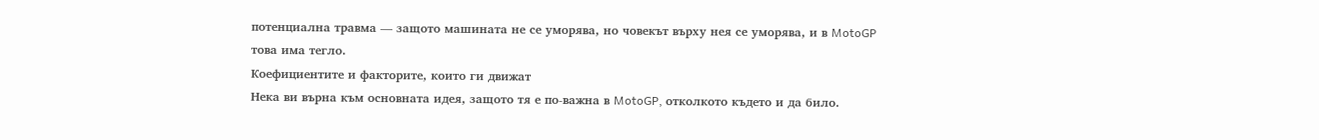потенциална травма — защото машината не се уморява, но човекът върху нея се уморява, и в MotoGP това има тегло.
Коефициентите и факторите, които ги движат
Нека ви върна към основната идея, защото тя е по-важна в MotoGP, отколкото където и да било.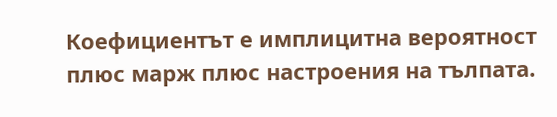Коефициентът е имплицитна вероятност плюс марж плюс настроения на тълпата.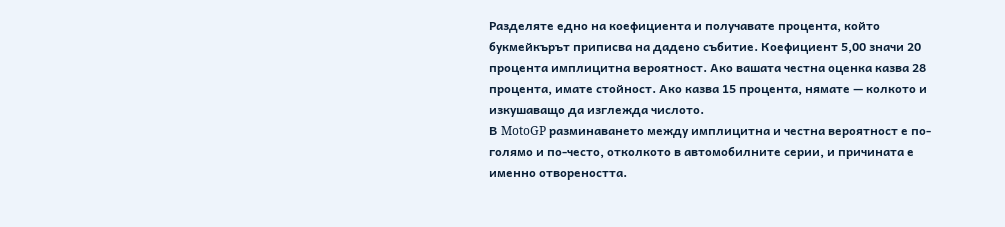Разделяте едно на коефициента и получавате процента, който букмейкърът приписва на дадено събитие. Коефициент 5,00 значи 20 процента имплицитна вероятност. Ако вашата честна оценка казва 28 процента, имате стойност. Ако казва 15 процента, нямате — колкото и изкушаващо да изглежда числото.
В MotoGP разминаването между имплицитна и честна вероятност е по-голямо и по-често, отколкото в автомобилните серии, и причината е именно отвореността.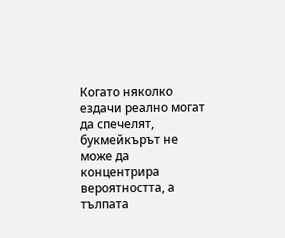Когато няколко ездачи реално могат да спечелят, букмейкърът не може да концентрира вероятността, а тълпата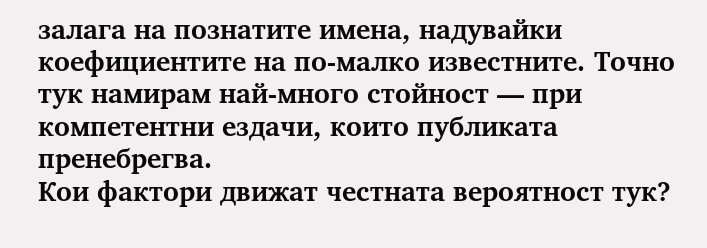залага на познатите имена, надувайки коефициентите на по-малко известните. Точно тук намирам най-много стойност — при компетентни ездачи, които публиката пренебрегва.
Кои фактори движат честната вероятност тук?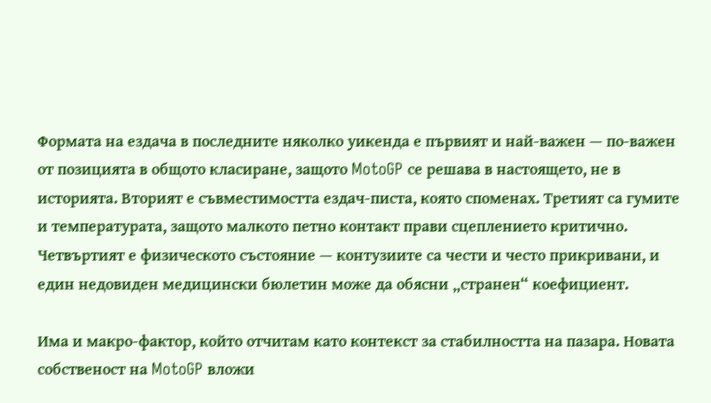Формата на ездача в последните няколко уикенда е първият и най-важен — по-важен от позицията в общото класиране, защото MotoGP се решава в настоящето, не в историята. Вторият е съвместимостта ездач-писта, която споменах. Третият са гумите и температурата, защото малкото петно контакт прави сцеплението критично. Четвъртият е физическото състояние — контузиите са чести и често прикривани, и един недовиден медицински бюлетин може да обясни „странен“ коефициент.

Има и макро-фактор, който отчитам като контекст за стабилността на пазара. Новата собственост на MotoGP вложи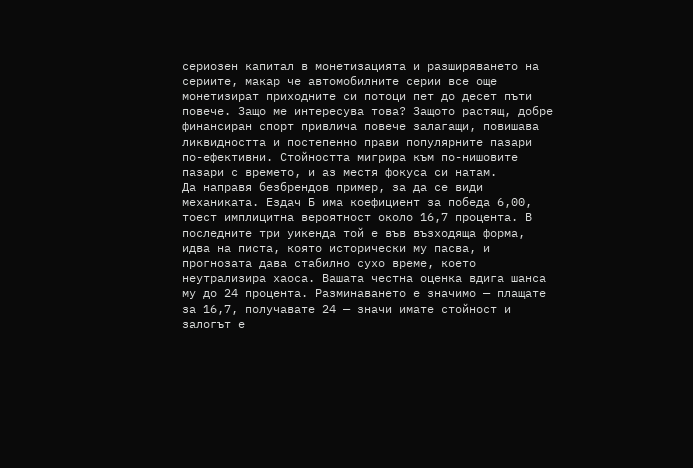сериозен капитал в монетизацията и разширяването на сериите, макар че автомобилните серии все още монетизират приходните си потоци пет до десет пъти повече. Защо ме интересува това? Защото растящ, добре финансиран спорт привлича повече залагащи, повишава ликвидността и постепенно прави популярните пазари по-ефективни. Стойността мигрира към по-нишовите пазари с времето, и аз местя фокуса си натам.
Да направя безбрендов пример, за да се види механиката. Ездач Б има коефициент за победа 6,00, тоест имплицитна вероятност около 16,7 процента. В последните три уикенда той е във възходяща форма, идва на писта, която исторически му пасва, и прогнозата дава стабилно сухо време, което неутрализира хаоса. Вашата честна оценка вдига шанса му до 24 процента. Разминаването е значимо — плащате за 16,7, получавате 24 — значи имате стойност и залогът е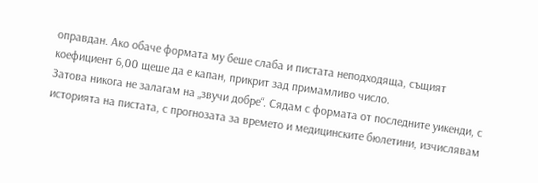оправдан. Ако обаче формата му беше слаба и пистата неподходяща, същият коефициент 6,00 щеше да е капан, прикрит зад примамливо число.
Затова никога не залагам на „звучи добре“. Сядам с формата от последните уикенди, с историята на пистата, с прогнозата за времето и медицинските бюлетини, изчислявам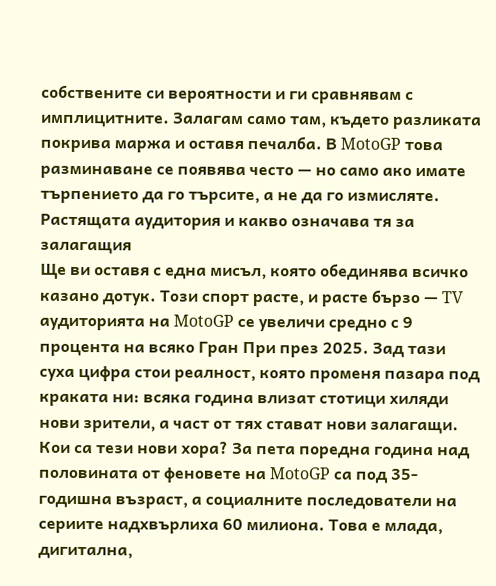собствените си вероятности и ги сравнявам с имплицитните. Залагам само там, където разликата покрива маржа и оставя печалба. В MotoGP това разминаване се появява често — но само ако имате търпението да го търсите, а не да го измисляте.
Растящата аудитория и какво означава тя за залагащия
Ще ви оставя с една мисъл, която обединява всичко казано дотук. Този спорт расте, и расте бързо — TV аудиторията на MotoGP се увеличи средно с 9 процента на всяко Гран При през 2025. Зад тази суха цифра стои реалност, която променя пазара под краката ни: всяка година влизат стотици хиляди нови зрители, а част от тях стават нови залагащи.
Кои са тези нови хора? За пета поредна година над половината от феновете на MotoGP са под 35-годишна възраст, а социалните последователи на сериите надхвърлиха 60 милиона. Това е млада, дигитална,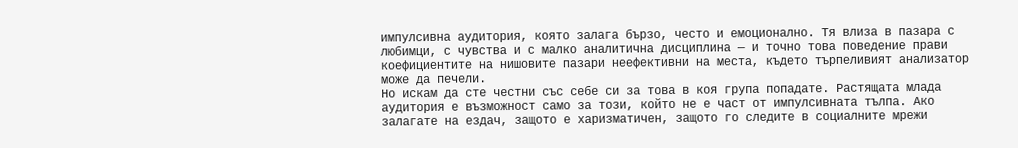импулсивна аудитория, която залага бързо, често и емоционално. Тя влиза в пазара с любимци, с чувства и с малко аналитична дисциплина — и точно това поведение прави коефициентите на нишовите пазари неефективни на места, където търпеливият анализатор може да печели.
Но искам да сте честни със себе си за това в коя група попадате. Растящата млада аудитория е възможност само за този, който не е част от импулсивната тълпа. Ако залагате на ездач, защото е харизматичен, защото го следите в социалните мрежи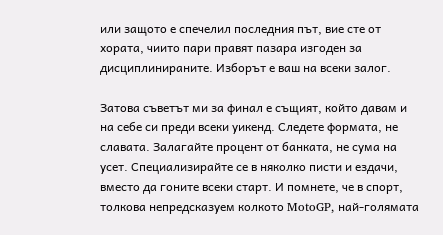или защото е спечелил последния път, вие сте от хората, чиито пари правят пазара изгоден за дисциплинираните. Изборът е ваш на всеки залог.

Затова съветът ми за финал е същият, който давам и на себе си преди всеки уикенд. Следете формата, не славата. Залагайте процент от банката, не сума на усет. Специализирайте се в няколко писти и ездачи, вместо да гоните всеки старт. И помнете, че в спорт, толкова непредсказуем колкото MotoGP, най-голямата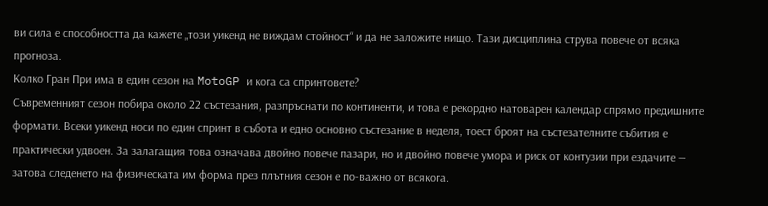ви сила е способността да кажете „този уикенд не виждам стойност“ и да не заложите нищо. Тази дисциплина струва повече от всяка прогноза.
Колко Гран При има в един сезон на MotoGP и кога са спринтовете?
Съвременният сезон побира около 22 състезания, разпръснати по континенти, и това е рекордно натоварен календар спрямо предишните формати. Всеки уикенд носи по един спринт в събота и едно основно състезание в неделя, тоест броят на състезателните събития е практически удвоен. За залагащия това означава двойно повече пазари, но и двойно повече умора и риск от контузии при ездачите — затова следенето на физическата им форма през плътния сезон е по-важно от всякога.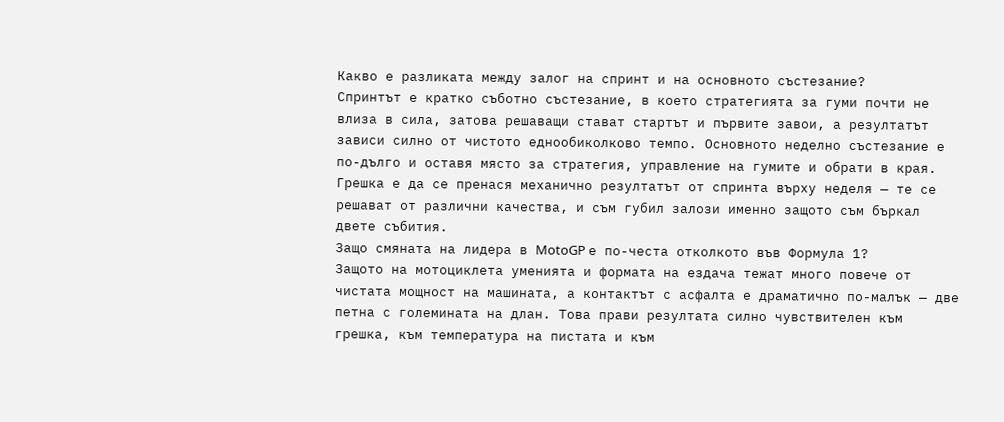Какво е разликата между залог на спринт и на основното състезание?
Спринтът е кратко съботно състезание, в което стратегията за гуми почти не влиза в сила, затова решаващи стават стартът и първите завои, а резултатът зависи силно от чистото еднообиколково темпо. Основното неделно състезание е по-дълго и оставя място за стратегия, управление на гумите и обрати в края. Грешка е да се пренася механично резултатът от спринта върху неделя — те се решават от различни качества, и съм губил залози именно защото съм бъркал двете събития.
Защо смяната на лидера в MotoGP е по-честа отколкото във Формула 1?
Защото на мотоциклета уменията и формата на ездача тежат много повече от чистата мощност на машината, а контактът с асфалта е драматично по-малък — две петна с големината на длан. Това прави резултата силно чувствителен към грешка, към температура на пистата и към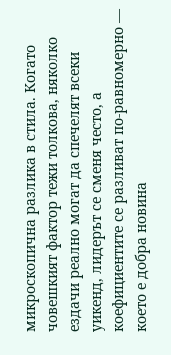микроскопична разлика в стила. Когато човешкият фактор тежи толкова, няколко ездачи реално могат да спечелят всеки уикенд, лидерът се сменя често, а коефициентите се разливат по-равномерно — което е добра новина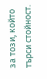за този, който търси стойност.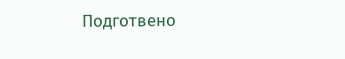Подготвено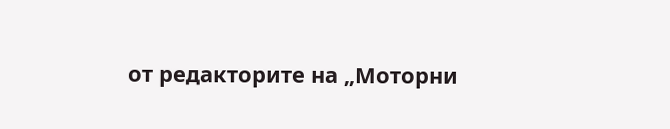от редакторите на „Моторни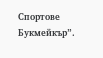Спортове Букмейкър”.